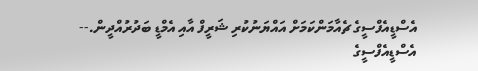އެސްޑީއެފްސީގެ ޗެއާމަންކަމަށް އައްޔަނުކުރި ޝަރީފް އާއި އެމްޑީ ބަދުރުއްދީން.--
އެސްޑީއެފްސީގެ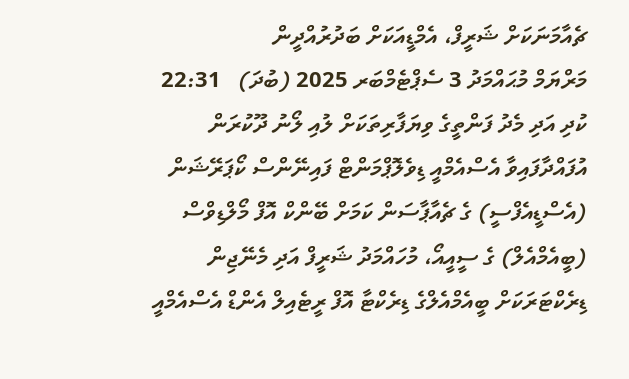ޗެއާމަނަކަށް ޝަރީފް، އެމްޑީއަކަށް ބަދުރުއްދީން
މަރްޔަމް މުޙައްމަދު 3 ސެޕްޓެމްބަރ 2025 (ބުދަ)   22:31
ކުދި އަދި މެދު ފަންތީގެ ވިޔަފާރިތަކަށް ލުއި ލޯނު ދޫކުރަން އުފައްދާފައިވާ އެސްއެމްއީ ޑިވެލޮޕްމަންޓް ފައިނޭންސް ކޯޕަރޭޝަން (އެސްޑީއެފްސީ) ގެ ޗެއާޕާސަން ކަމަށް ބޭންކް އޮފް މޯލްޑިވްސް (ބީއެމްއެލް) ގެ ސީއީއޯ، މުހައްމަދު ޝަރީފް އަދި މެނޭޖިން ޑިރެކްޓަރަކަށް ބީއެމްއެލްގެ ޑިރެކްޓާ އޮފް ރީޓެއިލް އެންޑް އެސްއެމްއީ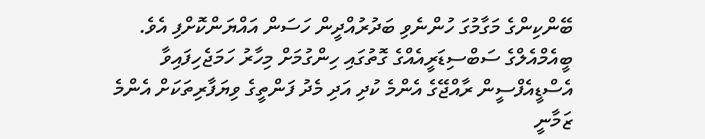ބޭންކިންގެ މަގާމުގަ ހުންނެވި ބަދުރުއްދީން ހަސަން އައްޔަންކޮށްފި އެވެ.
ބީއެމްއެލްގެ ސަބްސިޑަރީއެއްގެ ގޮތުގައި ހިންގުމަށް މިހާރު ހަމަޖެހިފައިވާ އެސްޑީއެފްސީން ރާއްޖޭގެ އެންމެ ކުދި އަދި މެދު ފަންތީގެ ވިޔަފާރިތަކަށް އެންމެ ޒަމާނީ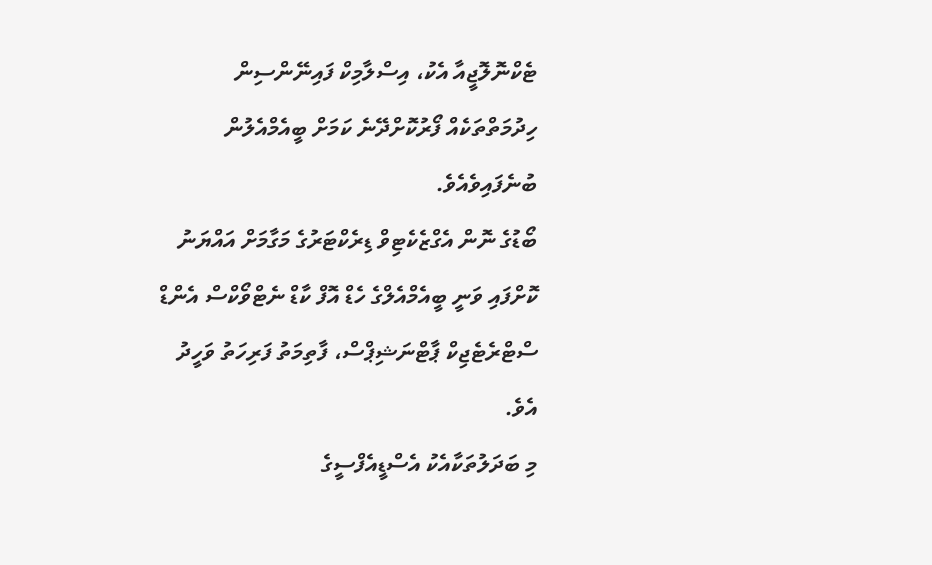ޓެކްނޮލޮޖީއާ އެކު، އިސްލާމިކް ފައިނޭންސިން ހިދުމަތްތަކެއް ފޯރުކޮށްދޭނެ ކަމަށް ބީއެމްއެލުން ބުނެފައިވެއެވެ.
ބޯޑުގެ ނޮން އެގްޒެކެޓިވް ޑިރެކްޓަރުގެ މަގާމަށް އައްޔަނު ކޮށްފައި ވަނީ ބީއެމްއެލްގެ ހެޑް އޮފް ކާޑް ނެޓްވޯކްސް އެންޑް ސްޓްރެޓެޖިކް ޕާޓްނަޝިޕްސް، ފާތިމަތު ފަރިހަތު ވަހީދު އެވެ.
މި ބަދަލުތަކާއެކު އެސްޑީއެފްސީގެ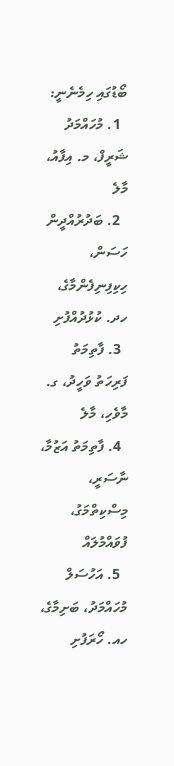ބޯޑުގައި ހިމެނެނީ:
  1. މުހައްމަދު ޝަރީފް، މ. އިފާއު، މާލެ
  2. ބަދުރުއްދީން ހަސަން، ހިކިފިނިފެންމާގެ، ހދ. ކުޅުދުއްފުށި
  3. ފާތިމަތު ފަރިހަތު ވަހީދު، ގ. މާވެހި، މާލެ
  4. ފާތިމަތު އަޒުމާ، ނާސަރީ، މިސްކިތްމަގު، ފުވައްމުލައް
  5. އަހުސަލް މުހައްމަދު، ބަށިމާގެ، ހއ. ހޯރަފުށި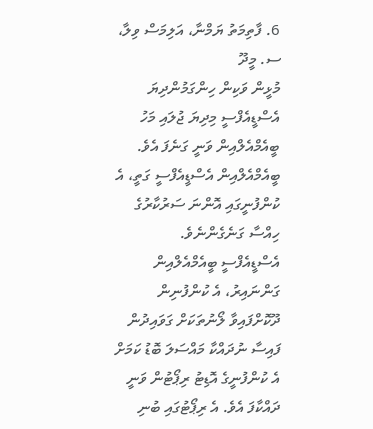6. ފާތިމަތު ޔަމްނާ، އަލިމަސް ވިލާ، ސ. މީދޫ
މުޅީން ވަކިން ހިންގަމުންދިޔަ އެސްޑީއެފްސީ މިދިޔަ ޖުލައި މަހު ބީއެމްއެލްއިން ވަނީ ގަނެފަ އެވެ. ބީއެމްއެލްއިން އެސްޑީއެފްސީ ގަތީ، އެ ކުންފުނީގައި އޮންނަ ސަރުކާރުގެ ހިއްސާ ގަނެގެންނެވެ.
އެސްޑީއެފްސީ ބީއެމްއެލްއިން ގަންނައިރު، އެ ކުންފުނިން ދޫކޮށްފައިވާ ލޯނުތަކަށް ގަވައިދުން ފައިސާ ނުދައްކާ މައްސަލަ ބޮޑު ކަމަށް އެ ކުންފުނީގެ އޮޑިޓު ރިޕޯޓުން ވަނީ ދައްކާފަ އެވެ. އެ ރިޕޯޓުގައި ބުނި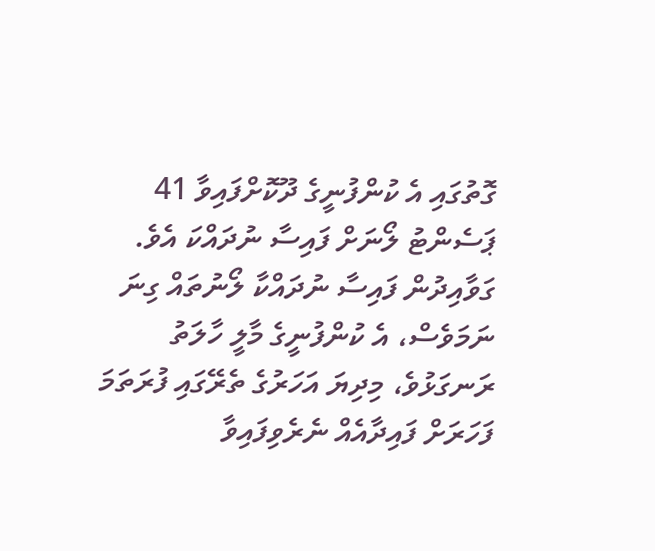ގޮތުގައި އެ ކުންފުނީގެ ދޫކޮށްފައިވާ 41 ޕަސެންޓު ލޯނަށް ފައިސާ ނުދައްކަ އެވެ.
ގަވާއިދުން ފައިސާ ނުދައްކާ ލޯނުތައް ގިނަ ނަމަވެސް، އެ ކުންފުނީގެ މާލީ ހާލަތު ރަނގަޅުވެ، މިދިޔަ އަހަރުގެ ތެރޭގައި ފުރަތަމަ ފަހަރަށް ފައިދާއެއް ނެރެވިފައިވާ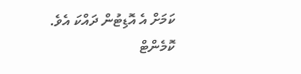ކަމަށް އެ އޮޑިޓުން ދައްކަ އެވެ.
ކޮމެންޓް